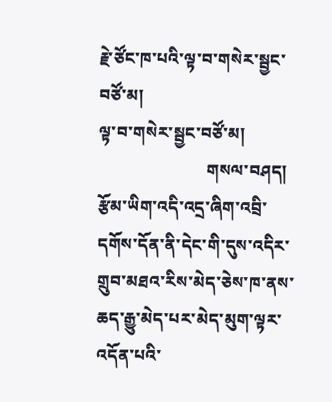རྗེ་ཙོང་ཁ་པའི་ལྟ་བ་གསེར་སྦྱང་བཙོ་མ།
ལྟ་བ་གསེར་སྦྱང་བཙོ་མ།
                          གསལ་བཤད། རྩོམ་ཡིག་འདི་འདྲ་ཞིག་འབྲི་དགོས་དོན་ནི་དེང་གི་དུས་འདིར་གྲུབ་མཐའ་རིས་མེད་ཅེས་ཁ་ནས་ཆད་རྒྱུ་མེད་པར་མེད་མུག་ལྟར་འདོན་པའི་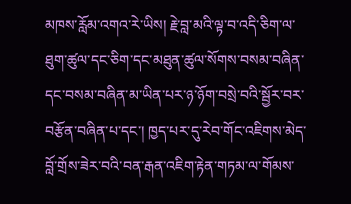མཁས་རློམ་འགའ་རེ་ཡིས། རྗེ་བླ་མའི་ལྟ་བ་འདི་ཅིག་ལ་ཐུག་ཚུལ་དང་ཅིག་དང་མཐུན་ཚུལ་སོགས་བསམ་བཞིན་དང་བསམ་བཞིན་མ་ཡིན་པར་ཉ་ཉོག་བསྲེ་བའི་སྦྱོར་བར་བརྩོན་བཞིན་པ་དང་། ཁྱད་པར་དུ་རེབ་གོང་འཇིགས་མེད་བློ་གྲོས་ཟེར་བའི་བན་རྒན་འཇིག་རྟེན་གཏམ་ལ་གོམས་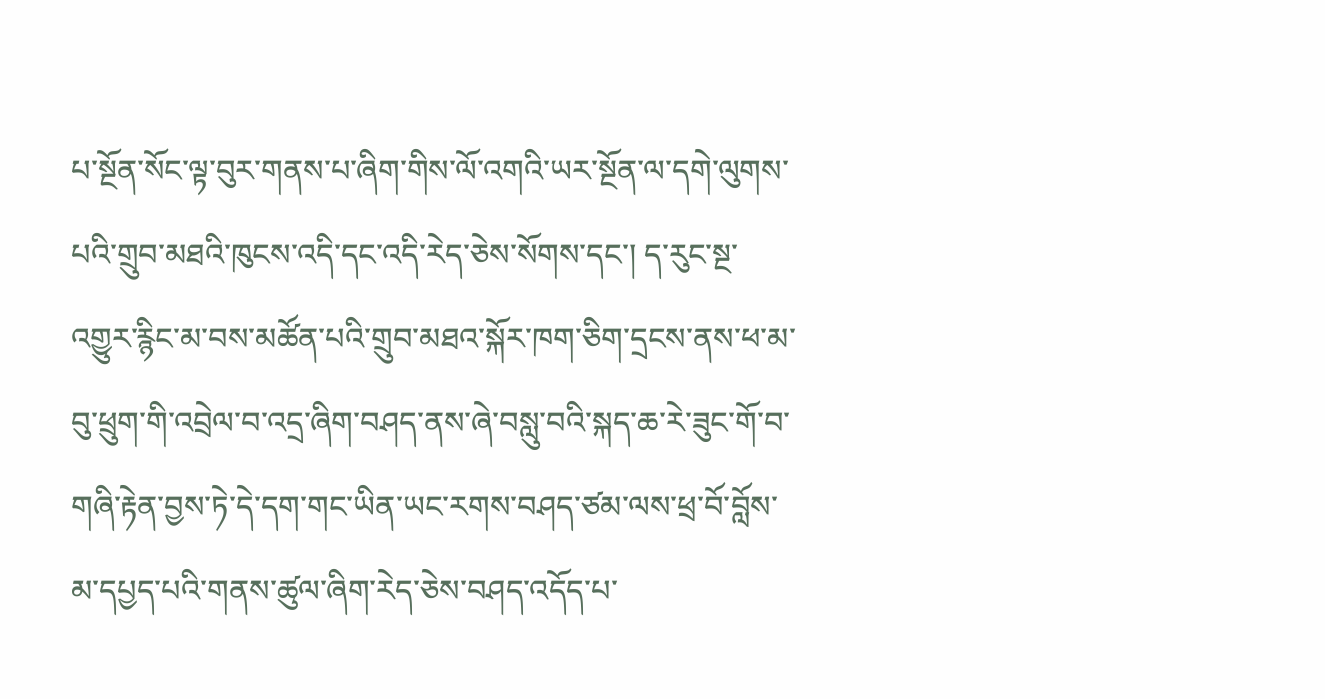པ་སྔོན་སོང་ལྟ་བུར་གནས་པ་ཞིག་གིས་ལོ་འགའི་ཡར་སྔོན་ལ་དགེ་ལུགས་པའི་གྲུབ་མཐའི་ཁུངས་འདི་དང་འདི་རེད་ཅེས་སོགས་དང་། ད་རུང་སྔ་འགྱུར་རྙིང་མ་བས་མཚོན་པའི་གྲུབ་མཐའ་སྐོར་ཁག་ཅིག་དྲངས་ནས་ཕ་མ་བུ་ཕྲུག་གི་འབྲེལ་བ་འདྲ་ཞིག་བཤད་ནས་ཞེ་བསླུ་བའི་སྐད་ཆ་རེ་ཟུང་གོ་བ་གཞི་རྟེན་བྱས་ཏེ་དེ་དག་གང་ཡིན་ཡང་རགས་བཤད་ཙམ་ལས་ཕྲ་བོ་བློས་མ་དཔྱད་པའི་གནས་ཚུལ་ཞིག་རེད་ཅེས་བཤད་འདོད་པ་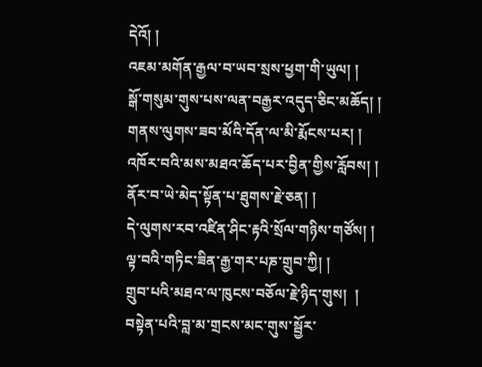དེའོ། །
འཇམ་མགོན་རྒྱལ་བ་ཡབ་སྲས་ཕྱག་གི་ཡུལ། །
སྒོ་གསུམ་གུས་པས་ལན་བརྒྱར་འདུད་ཅིང་མཆོད། །
གནས་ལུགས་ཟབ་མོའི་དོན་ལ་མི་རྨོངས་པར། །
འཁོར་བའི་མས་མཐའ་ཆོད་པར་བྱིན་གྱིས་རློབས། །
ནོར་བ་ཡེ་མེད་སྟོན་པ་ཐུགས་རྗེ་ཅན། །
དེ་ལུགས་རབ་འཛིན་ཤིང་རྟའི་སྲོལ་གཉིས་གཙོས། །
ལྟ་བའི་གཏིང་ཟིན་རྒྱ་གར་པཎ་གྲུབ་ཀྱི། །
གྲུབ་པའི་མཐའ་ལ་ཁུངས་བཅོལ་རྗེ་ཉིད་གུས།  །
བསྟེན་པའི་བླ་མ་གྲངས་མང་གུས་སྦྱོར་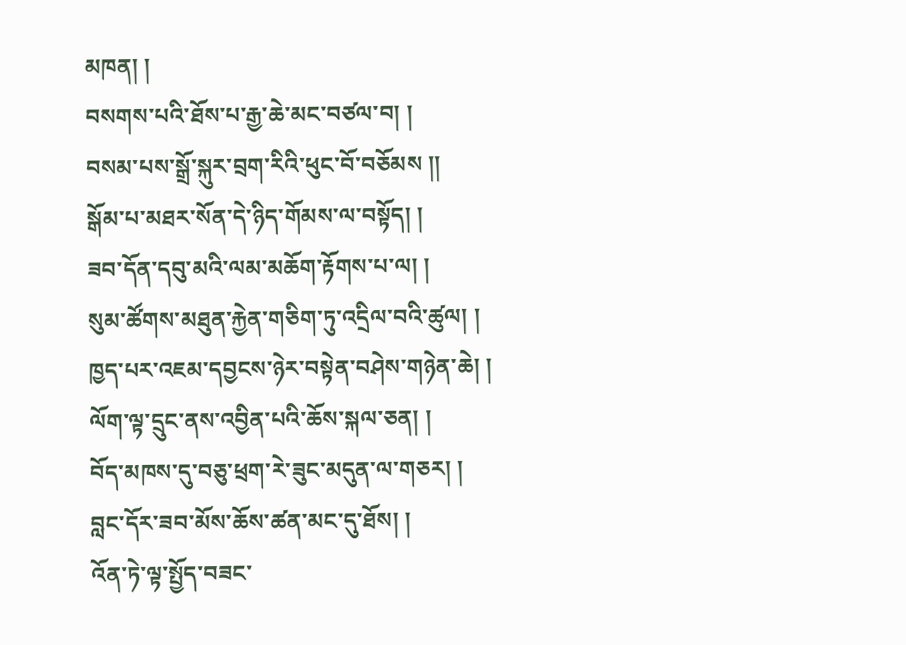མཁན། །
བསགས་པའི་ཐོས་པ་རྒྱ་ཆེ་མང་བཙལ་བ། །
བསམ་པས་སྒྲོ་སྐུར་བྲག་རིའི་ཕུང་བོ་བཅོམས །།
སྒོམ་པ་མཐར་སོན་དེ་ཉིད་གོམས་ལ་བསྟོད། །
ཟབ་དོན་དབུ་མའི་ལམ་མཆོག་རྟོགས་པ་ལ། །
སུམ་ཚོགས་མཐུན་རྐྱེན་གཅིག་ཏུ་འདྲིལ་བའི་ཚུལ། །
ཁྱད་པར་འཇམ་དབྱངས་ཉེར་བསྟེན་བཤེས་གཉེན་ཆེ། །
ལོག་ལྟ་དྲུང་ནས་འབྱིན་པའི་ཆོས་སྐལ་ཅན། །
བོད་མཁས་དུ་བཅུ་ཕྲག་རེ་ཟུང་མདུན་ལ་གཅར། །
བླང་དོར་ཟབ་མོས་ཆོས་ཚན་མང་དུ་ཐོས། །
འོན་ཏེ་ལྟ་སྤྱོད་བཟང་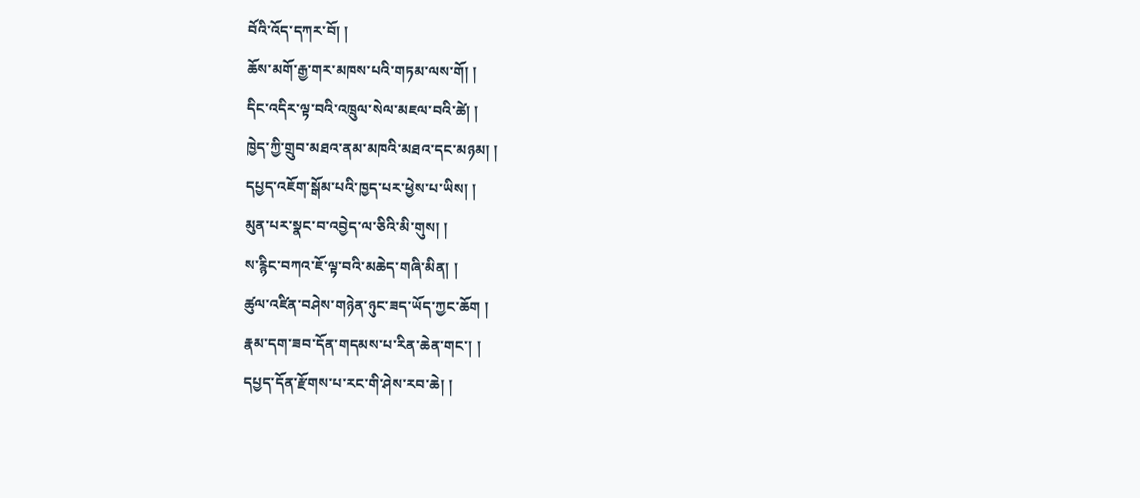བོའི་འོད་དཀར་བོ། །
ཆོས་མགོ་རྒྱ་གར་མཁས་པའི་གཏམ་ལས་གོ། །
དིང་འདིར་ལྟ་བའི་འཁྲུལ་སེལ་མཇལ་བའི་ཚེ། །
ཁྱེད་ཀྱི་གྲུབ་མཐའ་ནམ་མཁའི་མཐའ་དང་མཉམ། །
དཔྱད་འཇོག་སྒོམ་པའི་ཁྱད་པར་ཕྱེས་པ་ཡིས། །
མུན་པར་སྣང་བ་འབྱེད་ལ་ཅིའི་མི་གུས། །
ས་རྙིང་བཀའ་ཇོ་ལྟ་བའི་མཆེད་གཞི་མིན། །
ཚུལ་འཛིན་བཤེས་གཉེན་ཉུང་ཟད་ཡོད་ཀྱང་ཆོག །
རྣམ་དག་ཟབ་དོན་གདམས་པ་རིན་ཆེན་གང་། །
དཔྱད་དོན་རྫོགས་པ་རང་གི་ཤེས་རབ་ཆེ། །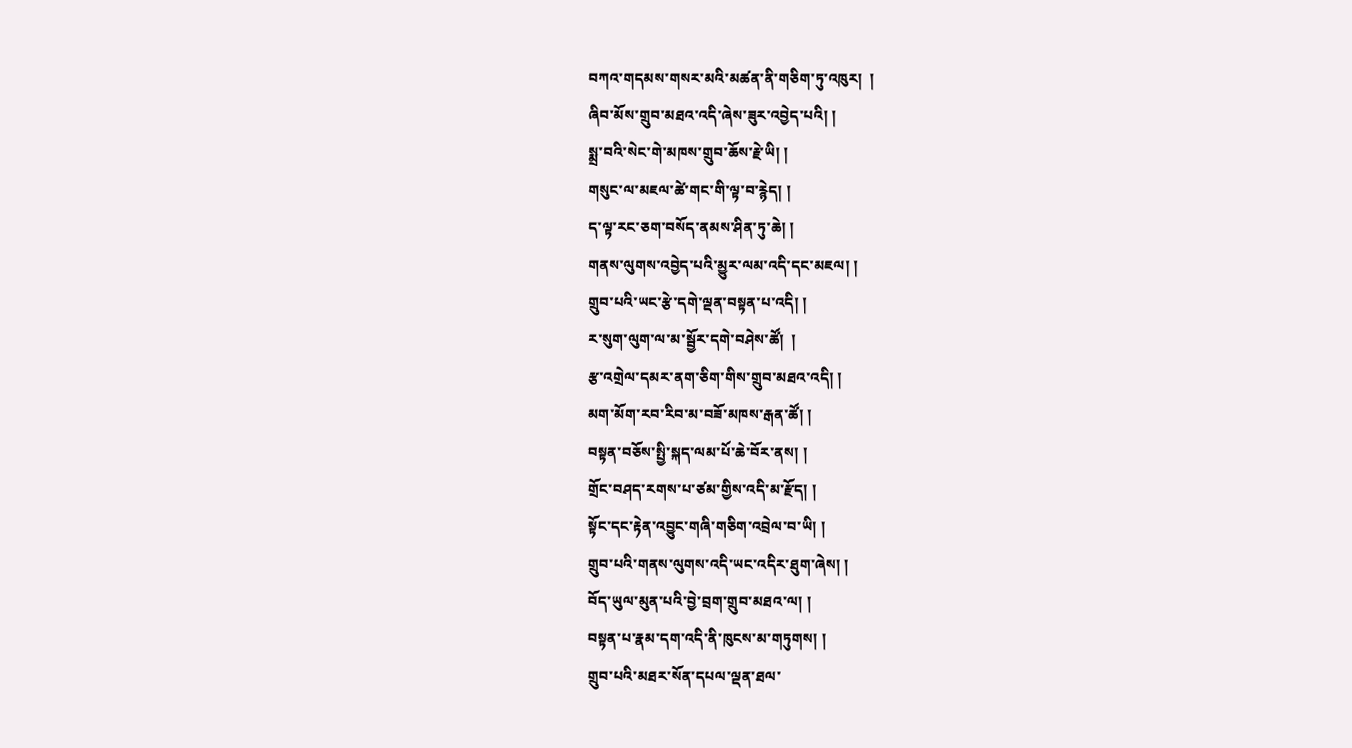བཀའ་གདམས་གསར་མའི་མཚན་ནི་གཅིག་ཏུ་འཁུར།  །
ཞིབ་མོས་གྲུབ་མཐའ་འདི་ཞེས་ཟུར་འབྱེད་པའི། །
སྨྲ་བའི་སེང་གེ་མཁས་གྲུབ་ཆོས་རྗེ་ཡི། །
གསུང་ལ་མཇལ་ཚེ་གང་གི་ལྟ་བ་རྙེད། །
ད་ལྟ་རང་ཅག་བསོད་ནམས་ཤིན་ཏུ་ཆེ། །
གནས་ལུགས་འབྱེད་པའི་མྱུར་ལམ་འདི་དང་མཇལ། །
གྲུབ་པའི་ཡང་རྩེ་དགེ་ལྡན་བསྟན་པ་འདི། །
ར་སུག་ལུག་ལ་མ་སྦྱོར་དགེ་བཤེས་ཚོ།  །
རྩ་འགྲེལ་དམར་ནག་ཅིག་གིས་གྲུབ་མཐའ་འདི། །
མག་མོག་རབ་རིབ་མ་བཟོ་མཁས་རྒན་ཚོ། །
བསྟན་བཅོས་སྤྱི་སྐད་ལམ་པོ་ཆེ་བོར་ནས། །
གྲོང་བཤད་རགས་པ་ཙམ་གྱིས་འདི་མ་རྫོད། །
སྟོང་དང་རྟེན་འབྱུང་གཞི་གཅིག་འབྲེལ་བ་ཡི། །
གྲུབ་པའི་གནས་ལུགས་འདི་ཡང་འདིར་ཐུག་ཞེས། །
བོད་ཡུལ་མུན་པའི་བྱེ་བྲག་གྲུབ་མཐའ་ལ། །
བསྟན་པ་རྣམ་དག་འདི་ནི་ཁུངས་མ་གཏུགས། །
གྲུབ་པའི་མཐར་སོན་དཔལ་ལྡན་ཐལ་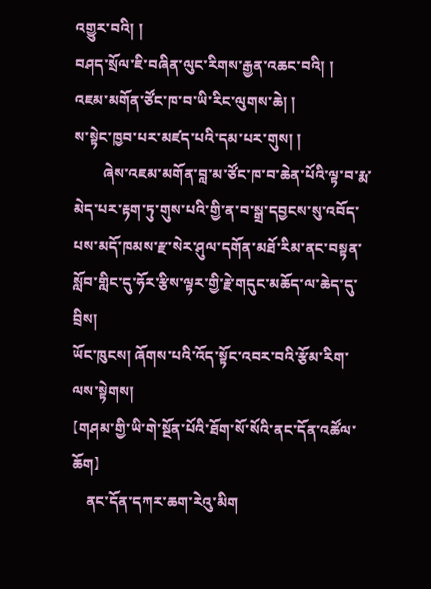འགྱུར་བའི། །
བཤད་སྲོལ་ཇི་བཞིན་ལུང་རིགས་རྒྱན་འཆང་བའི། །
འཇམ་མགོན་ཙོང་ཁ་བ་ཡི་རིང་ལུགས་ཆེ། །
ས་སྟེང་ཁྱབ་པར་མཛད་པའི་དམ་པར་གུས། །
        ཞེས་འཇམ་མགོན་བླ་མ་ཙོང་ཁ་བ་ཆེན་པོའི་ལྟ་བ་རྨ་མེད་པར་རྟག་ཏུ་གུས་པའི་གྱི་ན་བ་སྒྲ་དབྱངས་སུ་འབོད་པས་མདོ་ཁམས་རྫ་སེར་ཤུལ་དགོན་མཐོ་རིམ་ནང་བསྟན་སློབ་གླིང་དུ་ཧོར་རྩིས་ལྟར་གྱི་རྗེ་གདུང་མཆོད་ལ་ཆེད་དུ་བྲིས།
ཡོང་ཁུངས། ཞོགས་པའི་འོད་སྟོང་འབར་བའི་རྩོམ་རིག་ལས་སྟེགས།
【གཤམ་གྱི་ཡི་གེ་སྔོན་པོའི་ཐོག་སོ་སོའི་ནང་དོན་འཚོལ་ཆོག】
    ནང་དོན་དཀར་ཆག་རེའུ་མིག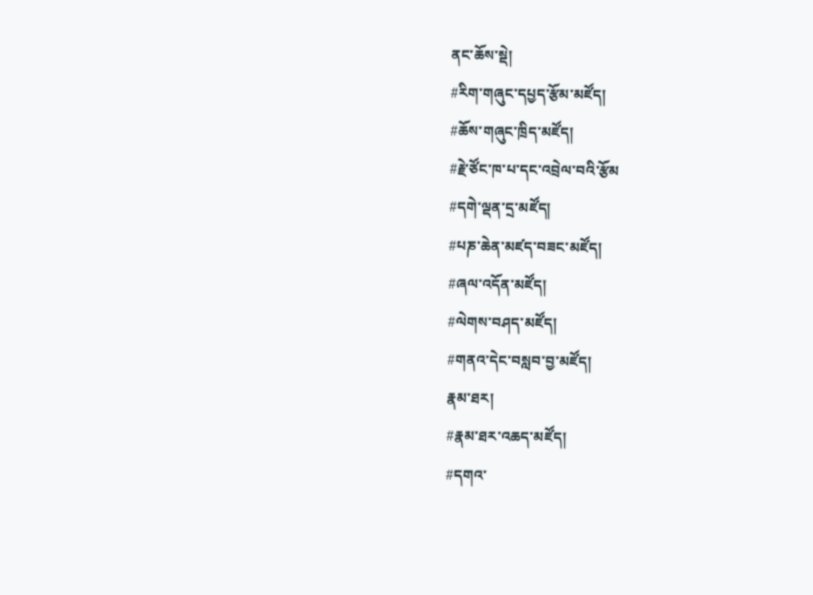ནང་ཆོས་སྡེ།
#རིག་གཞུང་དཔྱད་རྩོམ་མཛོད།
#ཆོས་གཞུང་ཁྲིད་མཛོད།
#རྗེ་ཙོང་ཁ་པ་དང་འབྲེལ་བའི་རྩོམ
#དགེ་ལྡན་དྲ་མཛོད།
#པཎ་ཆེན་མཛད་བཟང་མཛོད།
#ཞལ་འདོན་མཛོད།
#ལེགས་བཤད་མཛོད།
#གནའ་དེང་བསླབ་བྱ་མཛོད།
རྣམ་ཐར།
#རྣམ་ཐར་འཆད་མཛོད།
#དགའ་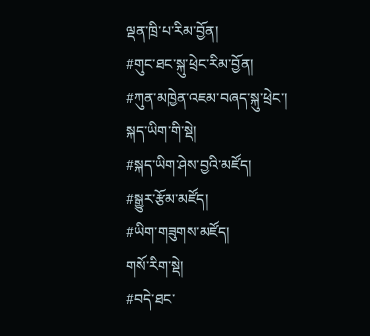ལྡན་ཁྲི་པ་རིམ་བྱོན།
#གུང་ཐང་སྐུ་ཕྲེང་རིམ་བྱོན།
#ཀུན་མཁྱེན་འཇམ་བཞད་སྐུ་ཕྲེང་།
སྐད་ཡིག་གི་སྡེ།
#སྐད་ཡིག་ཤེས་བྱའི་མཛོད།
#སྒྱུར་རྩོམ་མཛོད།
#ཡིག་གཟུགས་མཛོད།
གསོ་རིག་སྡེ།
#བདེ་ཐང་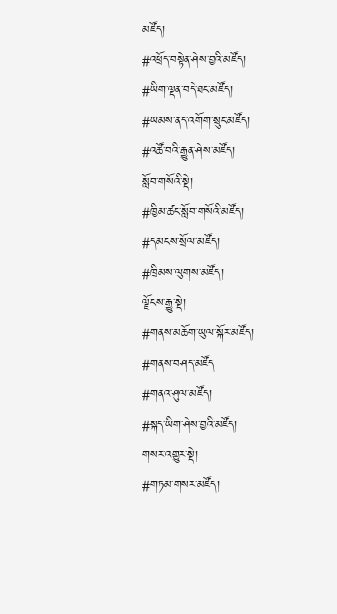མཛོད།
#འཕྲོད་བསྟེན་ཤེས་བྱའི་མཛོད།
#ཡིག་ལྡན་བདེ་ཐང་མཛོད།
#ཡམས་ནད་འགོག་སྲུང་མཛོད།
#འཚོ་བའི་རྒྱུན་ཤེས་མཛོད།
སློབ་གསོའི་སྡེ།
#ཁྱིམ་ཚང་སློབ་གསོའི་མཛོད།
#དམངས་སྲོལ་མཛོད།
#ཁྲིམས་ལུགས་མཛོད།
ལྗོངས་རྒྱུ་སྡེ།
#གནས་མཆོག་ཡུལ་སྐོར་མཛོད།
#གནས་བཤད་མཛོད
#གནའ་ཤུལ་མཛོད།
#སྐད་ཡིག་ཤེས་བྱའི་མཛོད།
གསར་འགྱུར་སྡེ།
#གཏམ་གསར་མཛོད།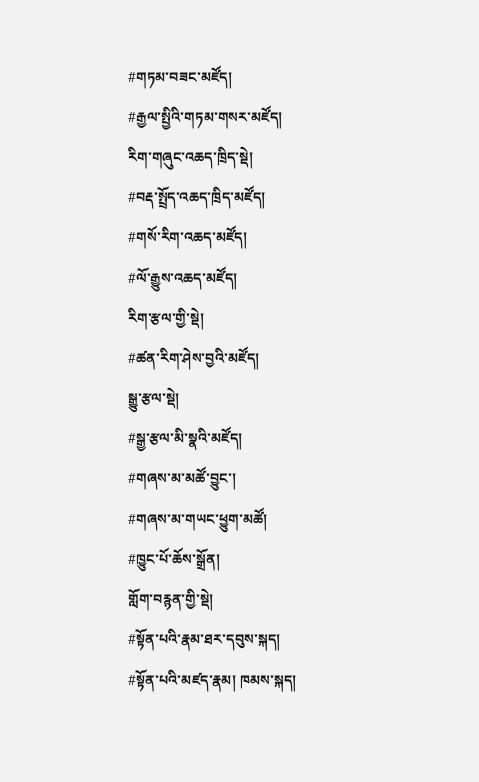#གཏམ་བཟང་མཛོད།
#རྒྱལ་སྤྱིའི་གཏམ་གསར་མཛོད།
རིག་གཞུང་འཆད་ཁྲིད་སྡེ།
#བརྡ་སྤྲོད་འཆད་ཁྲིད་མཛོད།
#གསོ་རིག་འཆད་མཛོད།
#ལོ་རྒྱུས་འཆད་མཛོད།
རིག་རྩལ་གྱི་སྡེ།
#ཚན་རིག་ཤེས་བྱའི་མཛོད།
སྒྱུ་རྩལ་སྡེ།
#སྒྱ་རྩལ་མི་སྣའི་མཛོད།
#གཞས་མ་མཚོ་བྱུང་།
#གཞས་མ་གཡང་ཕྱུག་མཚོ།
#ཁྱུང་པོ་ཆོས་སྒྲོན།
གློག་བརྙན་གྱི་སྡེ།
#སྟོན་པའི་རྣམ་ཐར་དབུས་སྐད།
#སྟོན་པའི་མཛད་རྣམ། ཁམས་སྐད།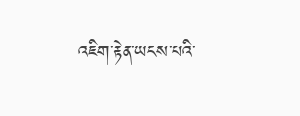འཇིག་རྟེན་ཡངས་པའི་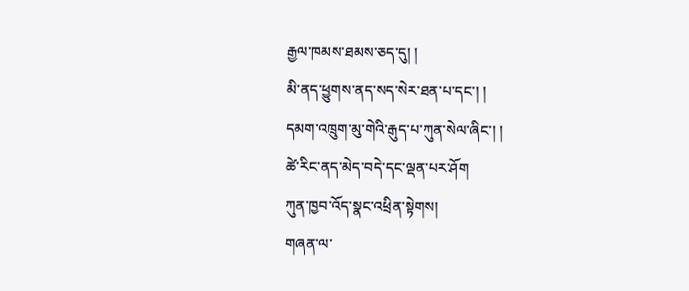རྒྱལ་ཁམས་ཐམས་ཅད་དུ། །
མི་ནད་ཕྱུགས་ནད་སད་སེར་ཐན་པ་དང་། །
དམག་འཁྲུག་མུ་གེའི་རྒུད་པ་ཀུན་སེལ་ཞིང་། །
ཚེ་རིང་ནད་མེད་བདེ་དང་ལྡན་པར་ཤོག
ཀུན་ཁྱབ་འོད་སྣང་འཕྲིན་སྟེགས།
གཞན་ལ་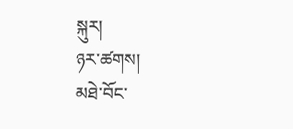སྐུར།
ཉར་ཚགས།
མཐེ་བོང་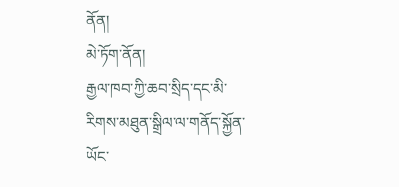ནོན།
མེ་ཏོག་ནོན།
རྒྱལ་ཁབ་ཀྱི་ཆབ་སྲིད་དང་མི་རིགས་མཐུན་སྒྲིལ་ལ་གནོད་སྐྱོན་ཡོང་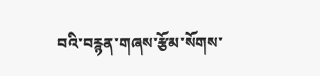བའི་བརྙན་གཞས་རྩོམ་སོགས་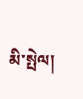མི་སྤེལ།